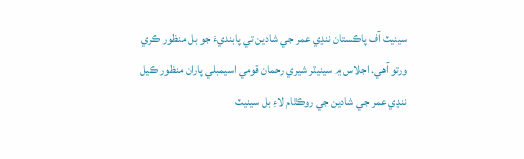سينيٽ آف پاڪستان ننڍي عمر جي شادين تي پابنديءَ جو بل منظور ڪري ورتو آهي. اجلاس ۾ سينيٽر شيري رحمان قومي اسيمبلي پاران منظور ڪيل ننڍي عمر جي شادين جي روڪٿام لاءِ بل سينيٽ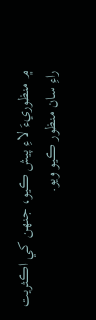۾ منظوريءَ لاءِ پيش ڪيو، جنهن کي اڪثريت راءِ سان منظور ڪيو ويو.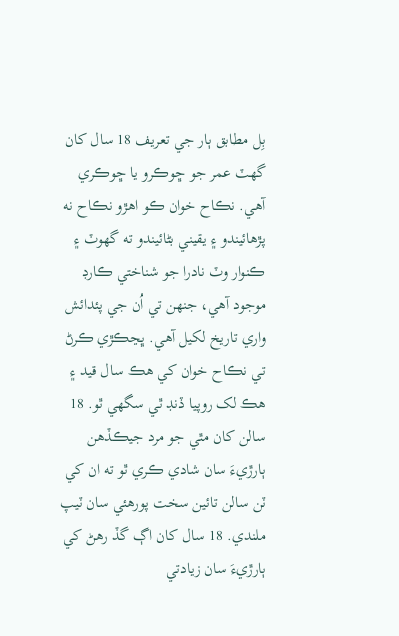بِل مطابق ٻار جي تعريف 18 سال کان گهٽ عمر جو ڇوڪرو يا ڇوڪري آهي. نڪاح خوان ڪو اهڙو نڪاح نه پڙهائيندو ۽ يقيني بڻائيندو ته گهوٽ ۽ ڪنوار وٽ نادرا جو شناختي ڪارڊ موجود آهي، جنهن تي اُن جي پئدائش واري تاريخ لکيل آهي. ڀڃڪڙي ڪرڻ تي نڪاح خوان کي هڪ سال قيد ۽ هڪ لک روپيا ڏنڊ ٿي سگهي ٿو. 18 سالن کان مٿي جو مرد جيڪڏهن ٻارڙيءَ سان شادي ڪري ٿو ته ان کي ٽن سالن تائين سخت پورهئي سان ٽيپ ملندي. 18 سال کان اڳ گڏ رهڻ کي ٻارڙيءَ سان زيادتي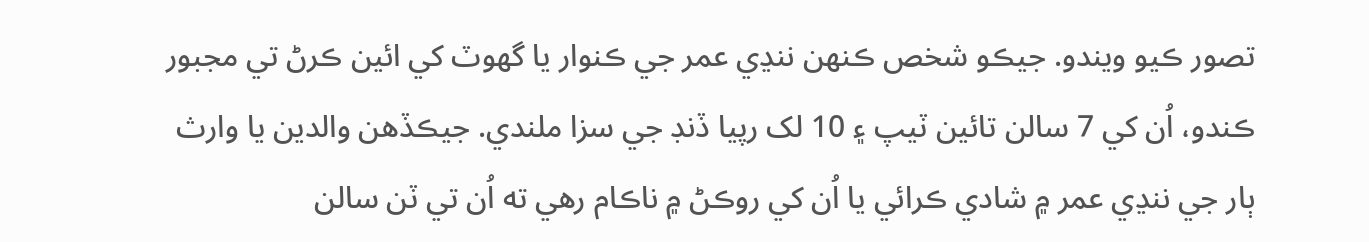تصور ڪيو ويندو. جيڪو شخص ڪنهن ننڍي عمر جي ڪنوار يا گهوٽ کي ائين ڪرڻ تي مجبور ڪندو، اُن کي 7 سالن تائين ٽيپ ۽ 10 لک رپيا ڏنڊ جي سزا ملندي. جيڪڏهن والدين يا وارث ٻار جي ننڍي عمر ۾ شادي ڪرائي يا اُن کي روڪڻ ۾ ناڪام رهي ته اُن تي ٽن سالن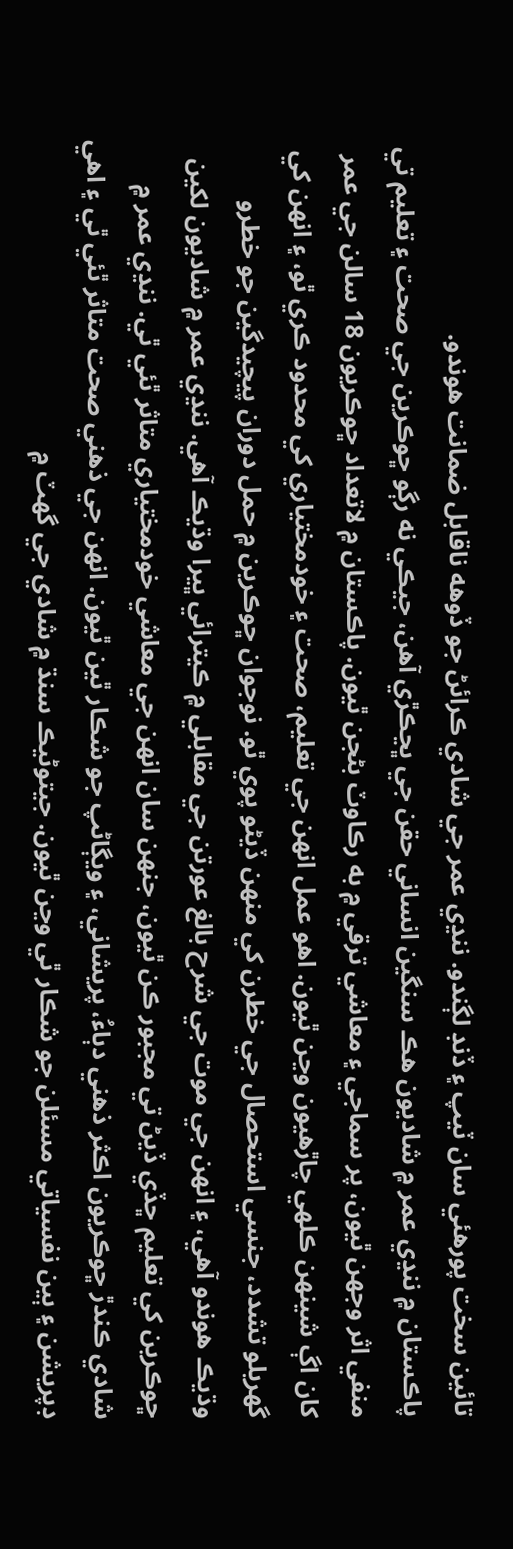تائين سخت پورهئي سان ٽيپ ۽ ڏنڊ لڳندو. ننڍي عمر جي شادي ڪرائڻ جو ڏوهه ناقابل ضمانت هوندو.
پاڪستان ۾ ننڍي عمر ۾ شاديون هڪ سنگين انساني حقن جي ڀڃڪڙي آهن، جيڪي نه رڳو ڇوڪرين جي صحت ۽ تعليم تي منفي اثر وجهن ٿيون، پر سماجي ۽ معاشي ترقي ۾ به رڪاوٽ بڻجن ٿيون. پاڪستان ۾ لاتعداد ڇوڪريون 18 سالن جي عمر کان اڳ شينهن ڪلهي چاڙهيون وڃن ٿيون. اهو عمل انهن جي تعليم، صحت ۽ خودمختياري کي محدود ڪري ٿو، ۽ انهن کي گھريلو تشدد، جنسي استحصال جي خطرن کي منهن ڏيڻو پوي ٿو. نوجوان ڇوڪرين ۾ حمل دوران پيچيدگين جو خطرو وڌيڪ هوندو آهي، ۽ انهن جي موت جي شرح بالغ عورتن جي مقابلي ۾ ڪيترائي ڀيرا وڌيڪ آهي. ننڍي عمر ۾ شاديون لکين ڇوڪرين کي تعليم ڇڏي ڏيڻ تي مجبور ڪن ٿيون، جنهن سان انهن جي معاشي خودمختياري متاثر ٿئي ٿي. ننڍي عمر ۾ شادي ڪندڙ ڇوڪريون اڪثر ذهني دٻاءُ، پريشاني، ۽ ويڳاڻپ جو شڪار ٿين ٿيون. انهن جي ذهني صحت متاثر ٿئي ٿي ۽ اهي ڊپريشن ۽ ٻين نفسياتي مسئلن جو شڪار ٿي وڃن ٿيون. جيتوڻيڪ سنڌ ۾ شادي جي گهٽ ۾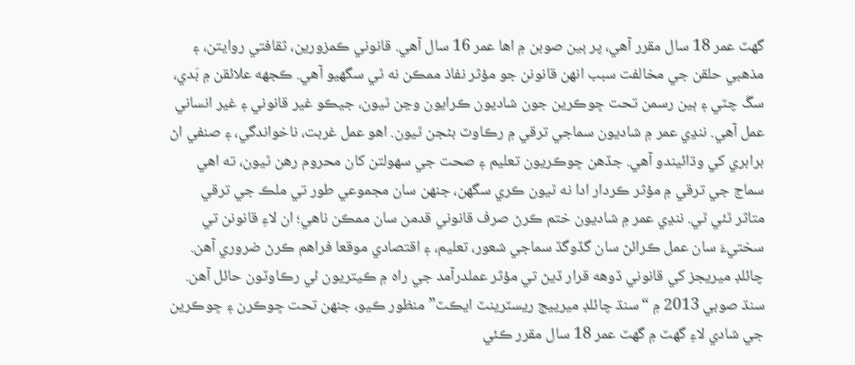گهٽ عمر 18 سال مقرر آهي، پر ٻين صوبن ۾ اها عمر 16 سال آهي. قانوني ڪمزورين، ثقافتي روايتن، ۽ مذهبي حلقن جي مخالفت سبب انهن قانونن جو مؤثر نفاذ ممڪن نه ٿي سگهيو آهي. ڪجهه علائقن ۾ بَدي، سڱ چٽي ۽ ٻين رسمن تحت ڇوڪرين جون شاديون ڪرايون وڃن ٿيون، جيڪو غير قانوني ۽ غير انساني عمل آهي. ننڍي عمر ۾ شاديون سماجي ترقي ۾ رڪاوٽ بڻجن ٿيون. اهو عمل غربت، ناخواندگي، ۽ صنفي اڻ برابري کي وڌائيندو آهي. جڏهن ڇوڪريون تعليم ۽ صحت جي سهولتن کان محروم رهن ٿيون، ته اهي سماج جي ترقي ۾ مؤثر ڪردار ادا نه ٿيون ڪري سگهن، جنهن سان مجموعي طور تي ملڪ جي ترقي متاثر ٿئي ٿي. ننڍي عمر ۾ شاديون ختم ڪرڻ صرف قانوني قدمن سان ممڪن ناهي؛ ان لاءِ قانونن تي سختيءَ سان عمل ڪرائڻ سان گڏوگڏ سماجي شعور، تعليم، ۽ اقتصادي موقعا فراهم ڪرڻ ضروري آهن.
چائلڊ ميريجز کي قانوني ڏوهه قرار ڏيڻ تي مؤثر عملدرآمد جي راه ۾ ڪيتريون ئي رڪاوٽون حائل آهن. سنڌ صوبي 2013 ۾ “سنڌ چائلڊ ميرييج ريسٽرينٽ ايڪٽ” منظور ڪيو، جنهن تحت ڇوڪرن ۽ ڇوڪرين جي شادي لاءِ گهٽ ۾ گهٽ عمر 18 سال مقرر ڪئي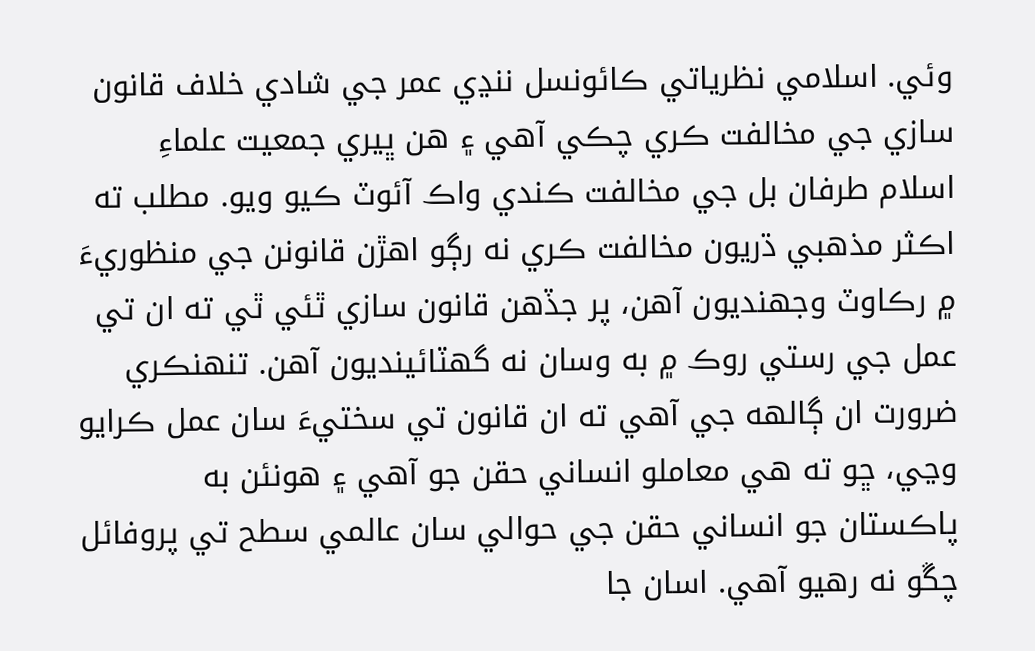وئي. اسلامي نظرياتي ڪائونسل ننڍي عمر جي شادي خلاف قانون سازي جي مخالفت ڪري چڪي آهي ۽ هن ڀيري جمعيت علماءِ اسلام طرفان بل جي مخالفت ڪندي واڪ آئوٽ ڪيو ويو. مطلب ته اڪثر مذهبي ڌريون مخالفت ڪري نه رڳو اهڙن قانونن جي منظوريءَ ۾ رڪاوٽ وجهنديون آهن، پر جڏهن قانون سازي ٿئي ٿي ته ان تي عمل جي رستي روڪ ۾ به وسان نه گهٽائينديون آهن. تنهنڪري ضرورت ان ڳالهه جي آهي ته ان قانون تي سختيءَ سان عمل ڪرايو وڃي، ڇو ته هي معاملو انساني حقن جو آهي ۽ هونئن به پاڪستان جو انساني حقن جي حوالي سان عالمي سطح تي پروفائل چڱو نه رهيو آهي. اسان جا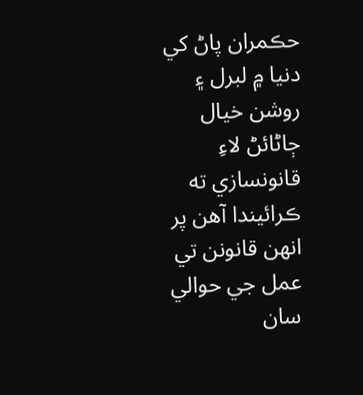حڪمران پاڻ کي دنيا ۾ لبرل ۽ روشن خيال ڄاڻائڻ لاءِ قانونسازي ته ڪرائيندا آهن پر انهن قانونن تي عمل جي حوالي سان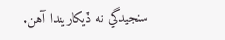سنجيدگي نه ڏيکاريندا آهن.